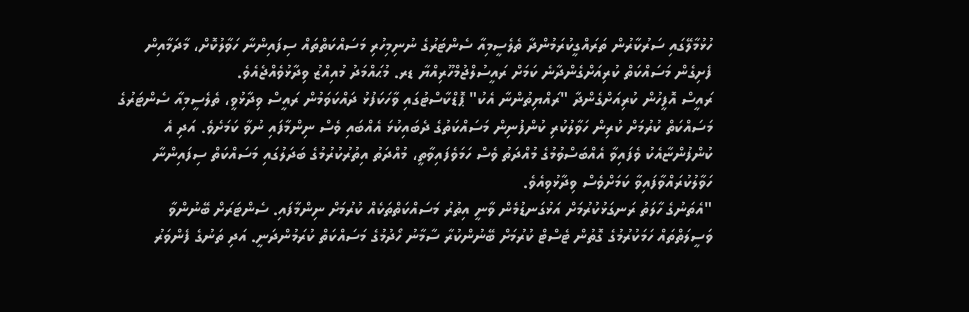ހުޅުމާލޭގައި ސަރުކާރުން ތަރައްގީކުރަމުންދާ ތެލެސީމިއާ ސެންޓަރުގެ ނުނިމިހުރި މަސައްކަތްތައް ސިފައިންނާ ހަވާލުކޮށް، މާދަމާއިން ފެށިގެން މަސައްކަތް ކުރިއަށްގެންދާނެ ކަމަށް ރައީސުލްޖުމްހޫރިއްޔާ ޑރ. މުޙައްމަދު މުއިއްޒު ވިދާޅުވެއްޖެއެވެ.
ރައީސް އޮފީހުން ކުރިއަށްގެންދާ "ރައްޔިތުންނާ އެކު" ޕޮޑްކާސްޓުގައި ވާހަކަފުޅު ދައްކަވަމުން ރައީސް ވިދާޅުވީ، ތެލެސީމިއާ ސެންޓަރުގެ މަސައްކަތް ކުރުމަށް ކުރިން ހަވާލުކުރި ކުންފުނިން މަސައްކަތުގެ ދެބައިކުޅަ އެއްބައި ވެސް ނިންމާފައި ނުވާ ކަމަށެވެ. އަދި އެ ކުންފުންޏާއެކު ވެފައިވާ އެއްބަސްވުމުގެ މުއްދަތު ވެސް ހަމަވެފައިވާތީ، މުއްދަތު އިތުރުކުރުމުގެ ބަދަލުގައި މަސައްކަތް ސިފައިންނާ ހަވާލުކުރައްވާފައިވާ ކަމަށްވެސް ވިދާޅުވިއެވެ.
"އެތަނުގެ ހާލަތު ރަނގަޅުކުރުމަށް އަޅުގަނޑުމެން ވާނީ އިތުރު މަސައްކަތްތަކެއް ކުރުމަށް ނިންމާފައި. ސެންޓަރަށް ބޭނުންވާ ވަސީލަތްތައް ހަމަކުރުމުގެ ގޮތުން ޓެސްޓް ކުރުމަށް ބޭނުންކުރާ ސާމާނު ހޯދުމުގެ މަސައްކަތް ކުރަމުންދަނީ. އަދި ތަނުގެ ފެންވަރު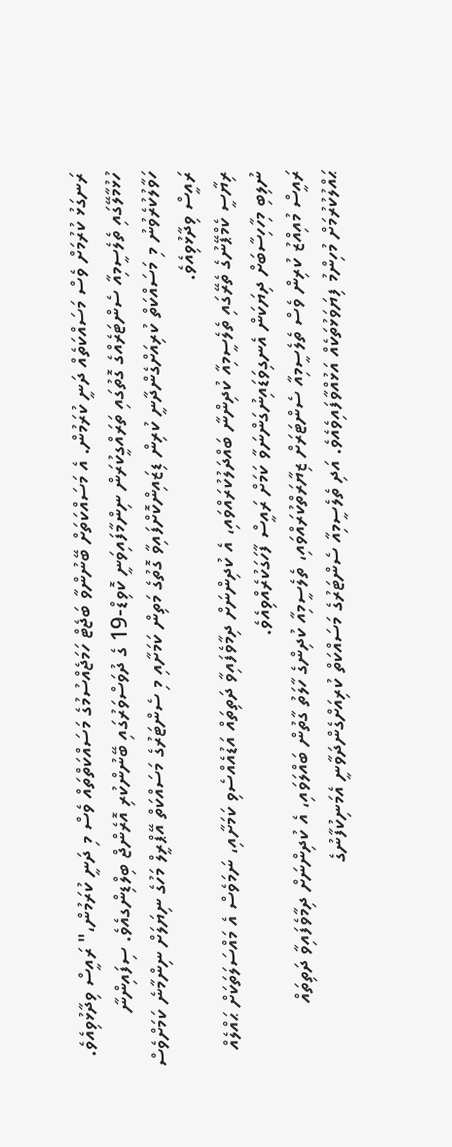ރަނގަޅު ކުރުމަށް ވެސް މަސައްކަތެއް ދަނީ ކުރަމުން. އެ މަސައްކަތަށް ބޭނުންވާ ބަޖެޓް ހަމަޖެއްސުމުގެ މަސައްކަތްތައް ވެސް މި ދަނީ ކުރަމުން،" ރައީސް ވިދާޅުވިއެވެ.
ހުޅުމާލޭގައި ތެލެސީމިއާ ސެންޓަރެއްގެ ގޮތުގައި ތަރައްގީކުރަން ނިންމާފައިވަނީ ކޮވިޑް-19 ގެ ދުވަސްވަރުގައި ބޭނުންކުރި އޮރެންޖް ބިލްޑިންގއެވެ. ސިފައިންނާ ހަވާލުކުރެވުނު މި މަސައްކަތް ކުރިއަށްގެންދާނީ ކުރިން ޑިޒައިންކޮށްފައިވާ ގޮތުގެ މަތިން ކަމަށާއި މި ސެންޓަރުގެ މަސައްކަތް އޭޕްރީލް މަހުގެ ނިޔަލަށް ނިންމާނެ ކަމަށްވެސް ރައީސް ވިދާޅުވިއެވެ.
ރިޔާސީ ކެމްޕޭނުގެ ތެރޭގައި ތެލެސީމިއާ ކުދިންނާ ބައްދަލުކުރައްވައި، އެ ކުދިންނަށް ދިމާވެފައިވާ ދަތިތައް އަޑުއެއްސެވި ކަމަށާއި، ނަމަވެސް އެ މައްސަލަތަކަށް ޙައްލެއް ނުލިބި މިހާހިސާބަށް ދިޔަކަން އެނގިވަޑައިނުގަންނަވާ ކަމަށް ރައީސް ފާހަގަކުރެއްވިއެވެ.
ރައީސް މުއިއްޒު ކުރިން ވެސް ތެލެސީމިއާ ސެންޓަރަށް ޒިޔާރަތްކުރައްވައި، ތެލެސީމިއާ ކުދިންގެ ހާލަތު ގާތުން ބައްލަވައި، އެ ކުދިންނަށް ދިމާވެފައިވާ ދަތިތައް ޙައްލުކުރުމަށް މުހިންމު ފިޔަވަޅުތަކެއް އަޅުއްވާފައިވެއެވެ. އަދި ތެލެސީމިއާ ސެންޓަރުގެ މަސައްކަތް ކުރިއަށްގެންދަވާނީ އެމަނިކުފާނުގެ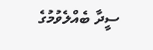ސީދާ ބެއްލެވުމުގެ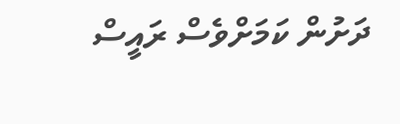ދަށުން ކަމަށްވެސް ރައީސް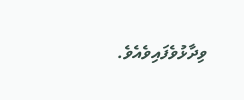ވިދާޅުވެފައިވެއެވެ.